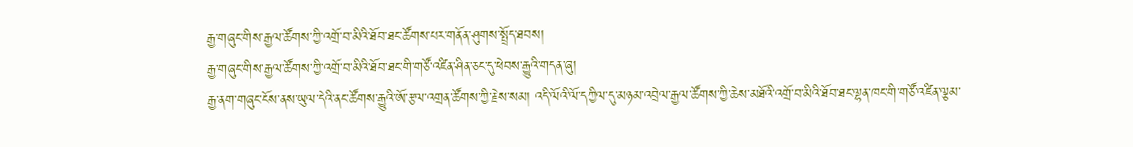རྒྱ་གཞུང་གིས་རྒྱལ་ཚོགས་ཀྱི་འགྲོ་བ་མིའི་ཐོབ་ཐང་ཚོགས་པར་གནོན་ཤུགས་སྤྲོད་ཐབས།
རྒྱ་གཞུང་གིས་རྒྱལ་ཚོགས་ཀྱི་འགྲོ་བ་མིའི་ཐོབ་ཐང་གི་གཙོ་འཛིན་ཤིན་ཅང་དུ་ཕེབས་རྒྱུའི་གདན་ཞུ།
རྒྱ་ནག་གཞུང་ངོས་ནས་ཡུལ་དེའི་ནང་ཚོགས་རྒྱུའི་ཨོ་རྩལ་འགྲན་ཚོགས་ཀྱི་རྗེས་སམ། འདི་ལོའི་ལོ་དཀྱིལ་དུ་མཉམ་འབྲེལ་རྒྱལ་ཚོགས་ཀྱི་ཆེས་མཐོའི་འགྲོ་བ་མིའི་ཐོབ་ཐང་ལྷན་ཁང་གི་གཙོ་འཛིན་ལྕམ་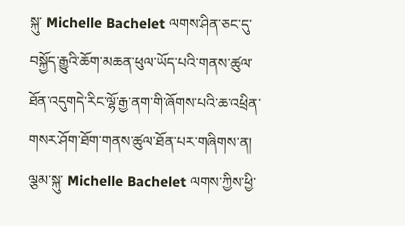སྐུ་ Michelle Bachelet ལགས་ཤིན་ཅང་དུ་བསྐྱོད་རྒྱུའི་ཆོག་མཆན་ཕུལ་ཡོད་པའི་གནས་ཚུལ་ཐོན་འདུགདེ་རིང་ལྷོ་རྒྱ་ནག་གི་ཞོགས་པའི་ཆ་འཕྲིན་གསར་ཤོག་ཐོག་གནས་ཚུལ་ཐོན་པར་གཞིགས་ན། ལྕམ་སྐུ་ Michelle Bachelet ལགས་ཀྱིས་ཕྱི་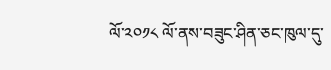ལོ་༢༠༡༨ ལོ་ནས་བཟུང་ཤིན་ཅང་ཁུལ་དུ་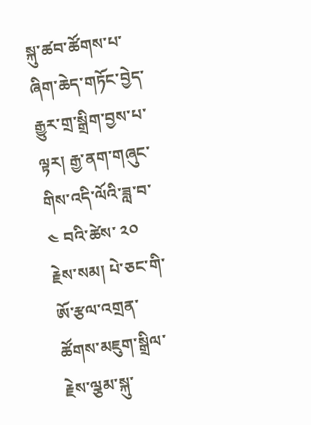སྐུ་ཚབ་ཚོགས་པ་ཞིག་ཆེད་གཏོང་བྱེད་རྒྱུར་གྲ་སྒྲིག་བྱས་པ་ལྟར། རྒྱ་ནག་གཞུང་གིས་འདི་ལོའི་ཟླ་བ་ ༤ བའི་ཚེས་ ༢༠ རྗེས་སམ། པེ་ཅང་གི་ཨོ་རྩལ་འགྲན་ཚོགས་མཇུག་སྒྲིལ་རྗེས་ལྕམ་སྐུ་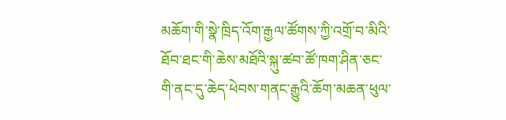མཆོག་གི་སྣེ་ཁྲིད་འོག་རྒྱལ་ཚོགས་ཀྱི་འགྲོ་བ་མིའི་ཐོབ་ཐང་གི་ཆེས་མཐོའི་སྐུ་ཚབ་ཚོ་ཁག་ཤིན་ཅང་གི་ནང་དུ་ཆེད་ཕེབས་གནང་རྒྱུའི་ཆོག་མཆན་ཕུལ་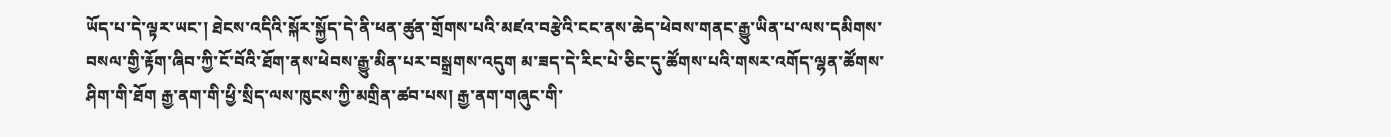ཡོད་པ་དེ་ལྟར་ཡང་། ཐེངས་འདིའི་སྐོར་སྐྱོད་དེ་ནི་ཕན་ཚུན་གྲོགས་པའི་མཛའ་བརྩེའི་ངང་ནས་ཆེད་ཕེབས་གནང་རྒྱུ་ཡིན་པ་ལས་དམིགས་བསལ་གྱི་རྟོག་ཞིབ་ཀྱི་ངོ་བོའི་ཐོག་ནས་ཕེབས་རྒྱུ་མིན་པར་བསྒྲགས་འདུག མ་ཟད་དེ་རིང་པེ་ཅིང་དུ་ཚོགས་པའི་གསར་འགོད་ལྷན་ཚོགས་ཤིག་གི་ཐོག རྒྱ་ནག་གི་ཕྱི་སྲིད་ལས་ཁུངས་ཀྱི་མགྲིན་ཚབ་པས། རྒྱ་ནག་གཞུང་གི་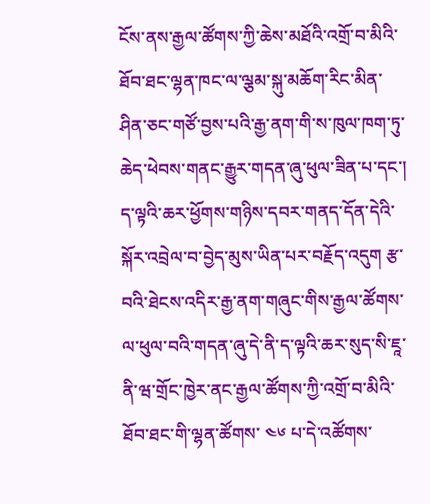ངོས་ནས་རྒྱལ་ཚོགས་ཀྱི་ཆེས་མཐོའི་འགྲོ་བ་མིའི་ཐོབ་ཐང་ལྷན་ཁང་ལ་ལྕམ་སྐུ་མཆོག་རིང་མིན་ཤིན་ཅང་གཙོ་བྱས་པའི་རྒྱ་ནག་གི་ས་ཁུལ་ཁག་ཏུ་ཆེད་ཕེབས་གནང་རྒྱུར་གདན་ཞུ་ཕུལ་ཟིན་པ་དང་། ད་ལྟའི་ཆར་ཕྱོགས་གཉིས་དབར་གནད་དོན་དེའི་སྐོར་འབྲེལ་བ་བྱེད་མུས་ཡིན་པར་བརྗོད་འདུག རྩ་བའི་ཐེངས་འདིར་རྒྱ་ནག་གཞུང་གིས་རྒྱལ་ཚོགས་ལ་ཕུལ་བའི་གདན་ཞུ་དེ་ནི་ད་ལྟའི་ཆར་སུད་སི་ཇཱ་ནི་ཝ་གྲོང་ཁྱེར་ནང་རྒྱལ་ཚོགས་ཀྱི་འགྲོ་བ་མིའི་ཐོབ་ཐང་གི་ལྷན་ཚོགས་ ༤༦ པ་དེ་འཚོགས་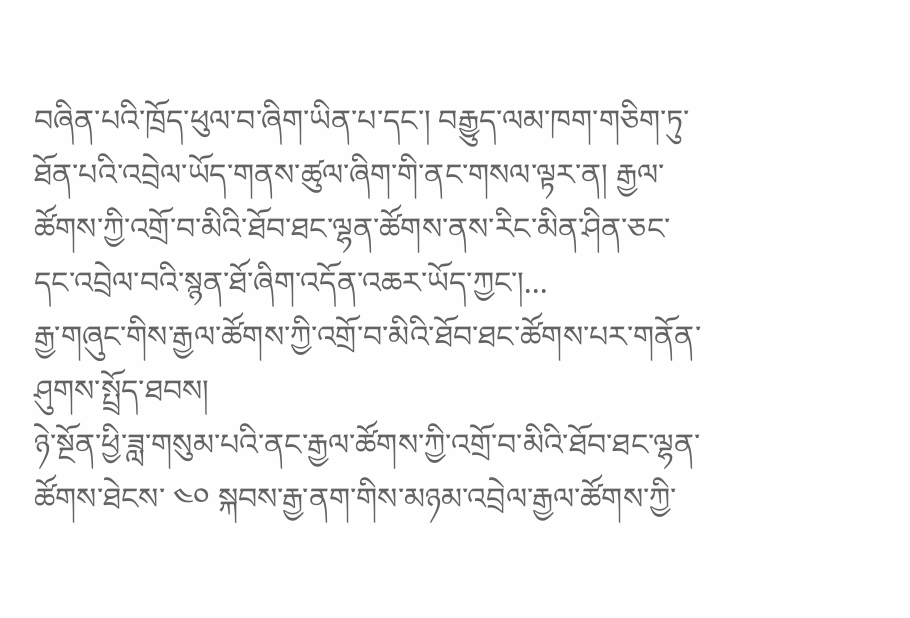བཞིན་པའི་ཁྲོད་ཕུལ་བ་ཞིག་ཡིན་པ་དང་། བརྒྱུད་ལམ་ཁག་གཅིག་ཏུ་ཐོན་པའི་འབྲེལ་ཡོད་གནས་ཚུལ་ཞིག་གི་ནང་གསལ་ལྟར་ན། རྒྱལ་ཚོགས་ཀྱི་འགྲོ་བ་མིའི་ཐོབ་ཐང་ལྷན་ཚོགས་ནས་རིང་མིན་ཤིན་ཅང་དང་འབྲེལ་བའི་སྙན་ཐོ་ཞིག་འདོན་འཆར་ཡོད་ཀྱང་།...
རྒྱ་གཞུང་གིས་རྒྱལ་ཚོགས་ཀྱི་འགྲོ་བ་མིའི་ཐོབ་ཐང་ཚོགས་པར་གནོན་ཤུགས་སྤྲོད་ཐབས།
ཉེ་སྔོན་ཕྱི་ཟླ་གསུམ་པའི་ནང་རྒྱལ་ཚོགས་ཀྱི་འགྲོ་བ་མིའི་ཐོབ་ཐང་ལྷན་ཚོགས་ཐེངས་ ༤༠ སྐབས་རྒྱ་ནག་གིས་མཉམ་འབྲེལ་རྒྱལ་ཚོགས་ཀྱི་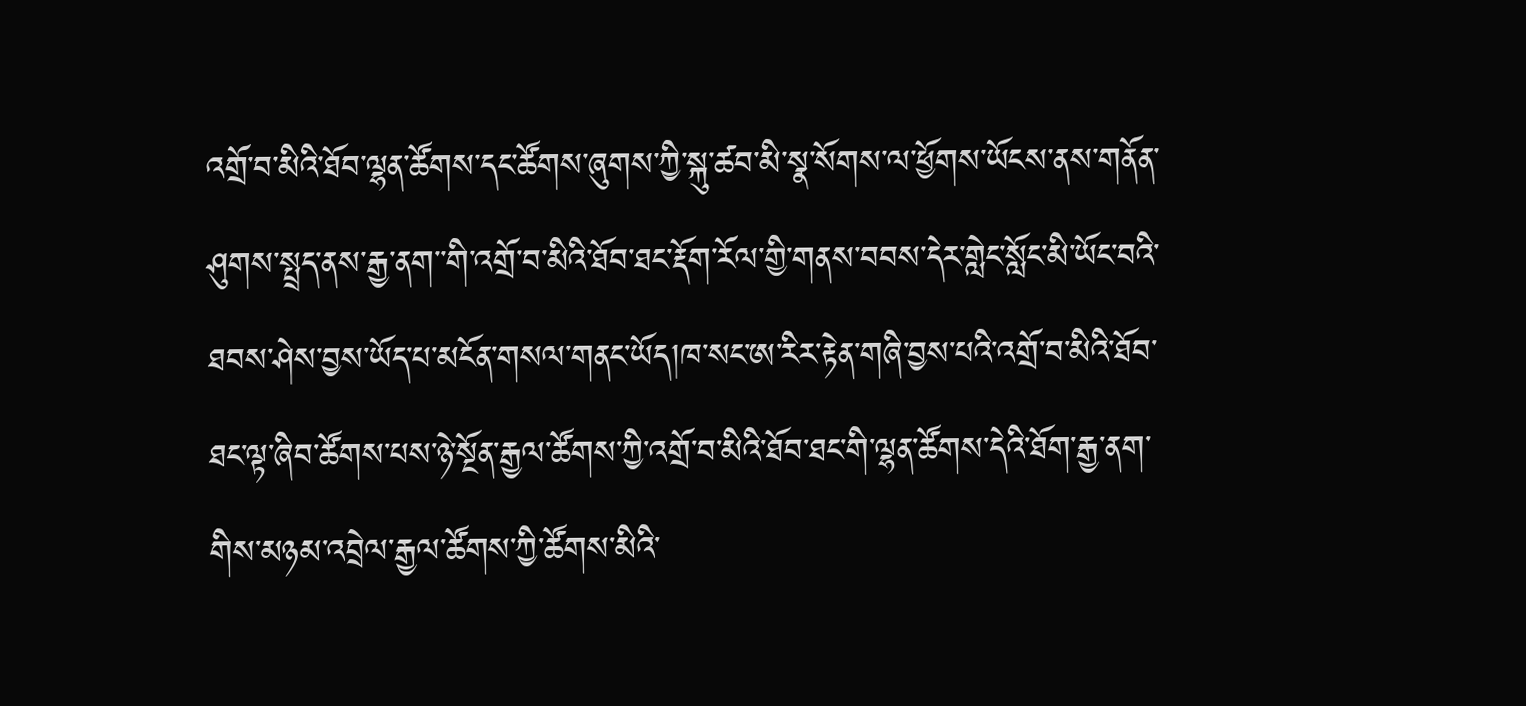འགྲོ་བ་མིའི་ཐོབ་ལྷན་ཚོགས་དང་ཚོགས་ཞུགས་ཀྱི་སྐུ་ཚབ་མི་སྣ་སོགས་ལ་ཕྱོགས་ཡོངས་ནས་གནོན་ཤུགས་སྤྲད་ནས་རྒྱ་ནག་་གི་འགྲོ་བ་མིའི་ཐོབ་ཐང་རྡོག་རོལ་གྱི་གནས་བབས་དེར་གླེང་སློང་མི་ཡོང་བའི་ཐབས་ཤེས་བྱས་ཡོད་པ་མངོན་གསལ་གནང་ཡོད།ཁ་སང་ཨ་རིར་རྟེན་གཞི་བྱས་པའི་འགྲོ་བ་མིའི་ཐོབ་ཐང་ལྟ་ཞིབ་ཚོགས་པས་ཉེ་སྔོན་རྒྱལ་ཚོགས་ཀྱི་འགྲོ་བ་མིའི་ཐོབ་ཐང་གི་ལྷན་ཚོགས་དེའི་ཐོག་རྒྱ་ནག་གིས་མཉམ་འབྲེལ་རྒྱལ་ཚོགས་ཀྱི་ཚོགས་མིའི་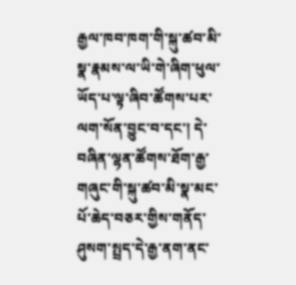རྒྱལ་ཁབ་ཁག་གི་སྐུ་ཚབ་མི་སྣ་རྣམས་ལ་ཡི་གེ་ཞིག་ཕུལ་ཡོད་པ་ལྟ་ཞིབ་ཚོགས་པར་ལག་སོན་བྱུང་བ་དང་། དེ་བཞིན་ལྷན་ཚོགས་ཐོག་རྒྱ་གཞུང་གི་སྐུ་ཚབ་མི་སྣ་མང་པོ་ཆེད་བཅར་གྱིས་གནོད་ཤུསག་སྤྲད་དེ་རྒྱ་ནག་ནང་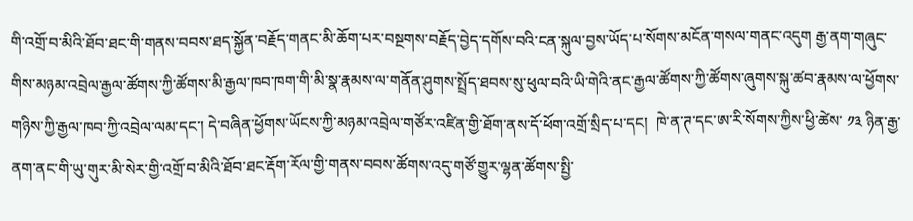གི་འགྲོ་བ་མིའི་ཐོབ་ཐང་གི་གནས་བབས་ཐད་སྐྱོན་བརྗོད་གནང་མི་ཆོག་པར་བསྔགས་བརྗོད་བྱེད་དགོས་བའི་ངན་སྐུལ་བྱས་ཡོད་པ་སོགས་མངོན་གསལ་གནང་འདུག རྒྱ་ནག་གཞུང་གིས་མཉམ་འབྲེལ་རྒྱལ་ཚོགས་ཀྱི་ཚོགས་མི་རྒྱལ་ཁབ་ཁག་གི་མི་སྣ་རྣམས་ལ་གནོན་ཤུགས་སྤྲོད་ཐབས་སུ་ཕུལ་བའི་ཡི་གེའི་ནང་རྒྱལ་ཚོགས་ཀྱི་ཚོགས་ཞུགས་སྐུ་ཚབ་རྣམས་ལ་ཕྱོགས་གཉིས་ཀྱི་རྒྱལ་ཁབ་ཀྱི་འབྲེལ་ལམ་དང་། དེ་བཞིན་ཕྱོགས་ཡོངས་ཀྱི་མཉམ་འབྲེལ་གཙོར་འཛིན་གྱི་ཐོག་ནས་དོ་ཕོག་འགྲོ་སྲིད་པ་དང།  ཁེ་ན་ཊ་དང་ཨ་རི་སོགས་ཀྱིས་ཕྱི་ཚེས་ ༡༣ ཉིན་རྒྱ་ནག་ནང་གི་ཡུ་གུར་མི་སེར་གྱི་འགྲོ་བ་མིའི་ཐོབ་ཐང་རྡོག་རོལ་གྱི་གནས་བབས་ཚོགས་འདུ་གཙོ་གྱུར་ལྷན་ཚོགས་སྤྱི་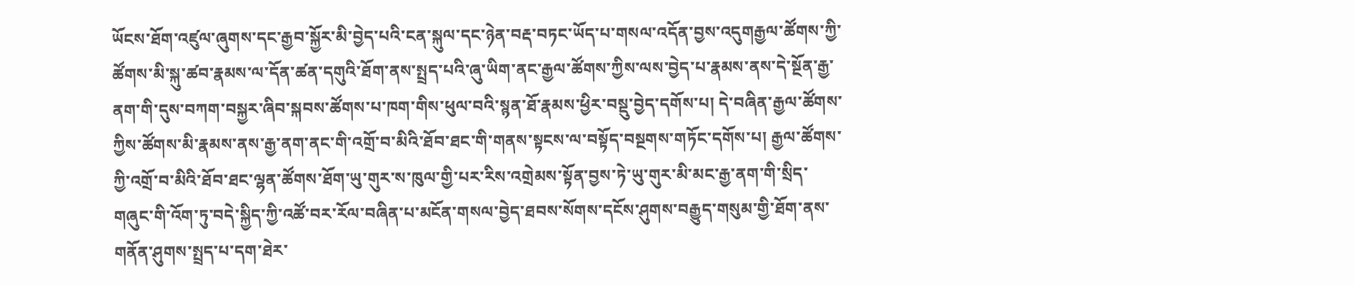ཡོངས་ཐོག་འཛུལ་ཞུགས་དང་རྒྱབ་སྐྱོར་མི་བྱེད་པའི་ངན་སྐུལ་དང་ཉེན་བརྡ་བཏང་ཡོད་པ་གསལ་འདོན་བྱས་འདུགརྒྱལ་ཚོགས་ཀྱི་ཚོགས་མི་སྐུ་ཚབ་རྣམས་ལ་དོན་ཚན་དགུའི་ཐོག་ནས་སྤྲད་པའི་ཞུ་ཡིག་ནང་རྒྱལ་ཚོགས་ཀྱིས་ལས་བྱེད་པ་རྣམས་ནས་དེ་སྔོན་རྒྱ་ནག་གི་དུས་བཀག་བསྐྱར་ཞིབ་སྐབས་ཚོགས་པ་ཁག་གིས་ཕུལ་བའི་སྙན་ཐོ་རྣམས་ཕྱིར་བསྡུ་བྱེད་དགོས་པ། དེ་བཞིན་རྒྱལ་ཚོགས་ཀྱིས་ཚོགས་མི་རྣམས་ནས་རྒྱ་ནག་ནང་གི་འགྲོ་བ་མིའི་ཐོབ་ཐང་གི་གནས་སྟངས་ལ་བསྟོད་བསྔགས་གཏོང་དགོས་པ། རྒྱལ་ཚོགས་ཀྱི་འགྲོ་བ་མིའི་ཐོབ་ཐང་ལྷན་ཚོགས་ཐོག་ཡུ་གུར་ས་ཁུལ་གྱི་པར་རིས་འགྲེམས་སྟོན་བྱས་ཏེ་ཡུ་གུར་མི་མང་རྒྱ་ནག་གི་སྲིད་གཞུང་གི་འོག་ཏུ་བདེ་སྐྱིད་ཀྱི་འཚོ་བར་རོལ་བཞིན་པ་མངོན་གསལ་བྱེད་ཐབས་སོགས་དངོས་ཤུགས་བརྒྱུད་གསུམ་གྱི་ཐོག་ནས་གནོན་ཤུགས་སྤྲད་པ་དག་ཐེར་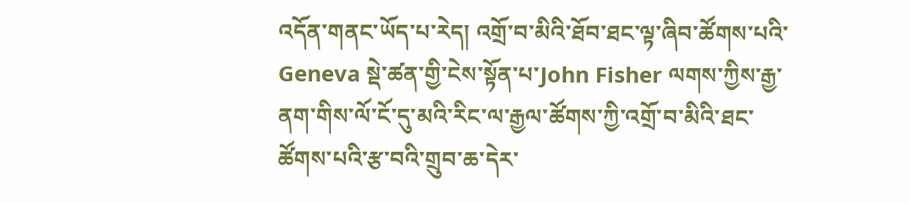འདོན་གནང་ཡོད་པ་རེད། འགྲོ་བ་མིའི་ཐོབ་ཐང་ལྟ་ཞིབ་ཚོགས་པའི་ Geneva སྡེ་ཚན་གྱི་ངེས་སྟོན་པ་John Fisher ལགས་ཀྱིས་རྒྱ་ནག་གིས་ལོ་ངོ་དུ་མའི་རིང་ལ་རྒྱལ་ཚོགས་ཀྱི་འགྲོ་བ་མིའི་ཐང་ཚོགས་པའི་རྩ་བའི་གྲུབ་ཆ་དེར་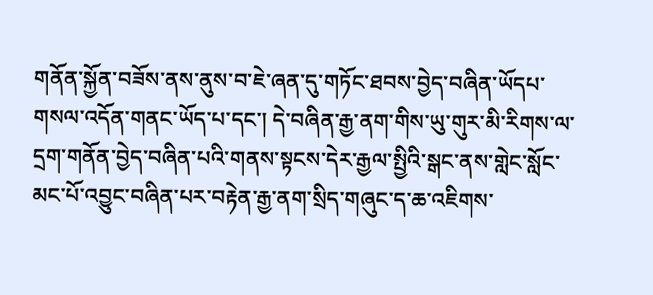གནོན་སྐྱོན་བཟོས་ནས་ནུས་བ་ཇེ་ཞན་དུ་གཏོང་ཐབས་བྱེད་བཞིན་ཡོདཔ་གསལ་འདོན་གནང་ཡོད་པ་དང་། དེ་བཞིན་རྒྱ་ནག་གིས་ཡུ་གུར་མི་རིགས་ལ་དྲག་གནོན་བྱེད་བཞིན་པའི་གནས་སྟངས་དེར་རྒྱལ་སྤྱིའི་སྒང་ནས་གླེང་སློང་མང་པོ་འབྱུང་བཞིན་པར་བརྟེན་རྒྱ་ནག་སྲིད་གཞུང་ད་ཆ་འཇིགས་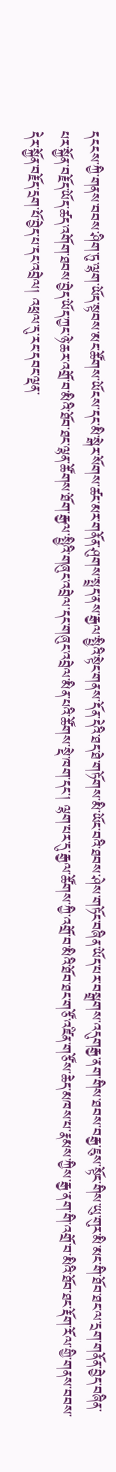དངངས་ཀྱི་གནས་བབས་ཤིག་ཏུ་ལྷག་ཡོད་སྟབས་མང་ཚོགས་ཡོངས་དང་མི་སྒེར་སོགས་ཚང་མར་གནོན་ཤུགས་སྤྲད་ནས་རྒྱལ་སྤྱིའི་སྟེང་གནས་དོན་དེའི་ཐད་ཐེ་གཏོགས་མི་ཡོང་བའི་ཐབས་ཤེས་གཏོང་བཞིན་ཡོད་པར་བསྒྲགས་འདུགརྒྱ་ནག་གིས་ཐབས་བརྒྱ་ཇུས་སྟོང་གིས་ཡུ་གུར་མི་མང་གི་ཐོབ་ཐང་ལ་དྲག་གནོན་བྱེད་བཞིན་པར་སྐྱོན་བརྗོད་ཡོད་ཚད་འགོག་ཐབས་བྱེད་ཡོད་ཀྱང་ཉེ་ཆར་འགྲོ་བ་མིའི་ཐོབ་ཐང་ལྷན་ཚོགས་ཐོག་རྒྱལ་སྤྱིའི་གཞུང་འབྲེལ་དང་གཞུང་འབྲེལ་མིན་པའི་ཚོགས་སྡེ་ཁག་དང་། ལྷག་པར་དུ་རྒྱལ་ཚོགས་ཀྱི་འགྲོ་བ་མིའི་ཐོབ་ཐང་གཙོ་འཛིན་གཙོས་ཆེད་མཁས་པ་རྣམས་ཀྱིས་རྒྱ་ནག་གི་འགྲོ་བ་མིའི་ཐོབ་ཐང་རྡོག་རོལ་གྱི་གནས་བབས་དེར་སྐྱོན་བརྗོད་དྲག་པོ་བྱེད་པ་དང་འབྲེལ། འཕྲལ་དུ་རང་དབང་ལྡན་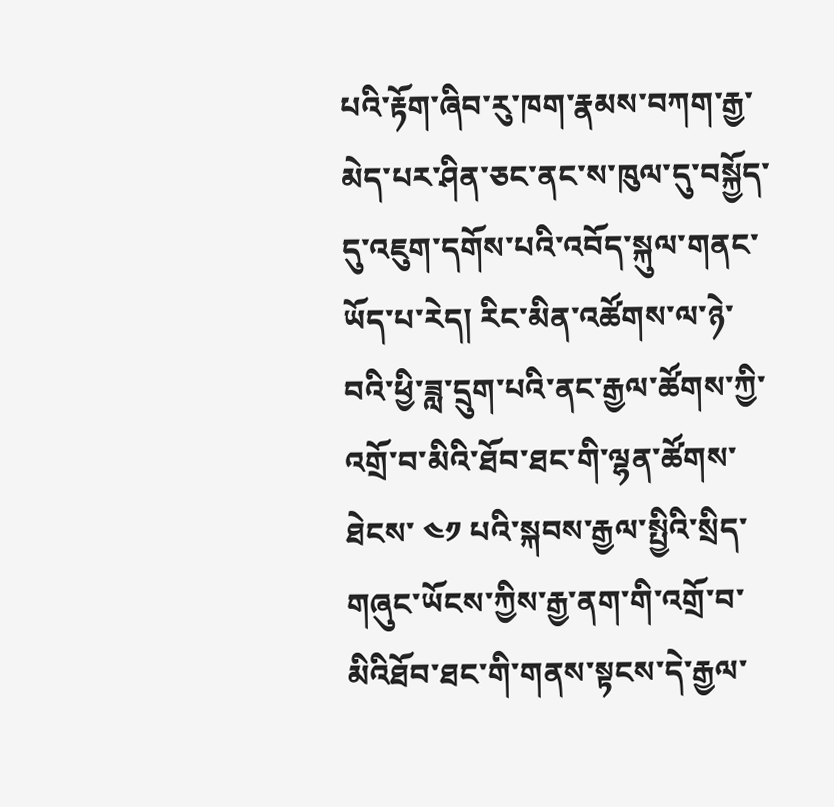པའི་རྟོག་ཞིབ་རུ་ཁག་རྣམས་བཀག་རྒྱ་མེད་པར་ཤིན་ཅང་ནང་ས་ཁུལ་དུ་བསྐྱོད་དུ་འཇུག་དགོས་པའི་འབོད་སྐུལ་གནང་ཡོད་པ་རེད། རིང་མིན་འཚོགས་ལ་ཉེ་བའི་ཕྱི་ཟླ་དྲུག་པའི་ནང་རྒྱལ་ཚོགས་ཀྱི་འགྲོ་བ་མིའི་ཐོབ་ཐང་གི་ལྷན་ཚོགས་ཐེངས་ ༤༡ པའི་སྐབས་རྒྱལ་སྤྱིའི་སྲིད་གཞུང་ཡོངས་ཀྱིས་རྒྱ་ནག་གི་འགྲོ་བ་མིའིཐོབ་ཐང་གི་གནས་སྟངས་དེ་རྒྱལ་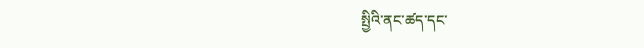སྤྱིའི་ནང་ཚད་དང་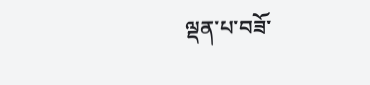ལྡན་པ་བཟོ་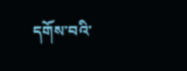དགོས་བའི་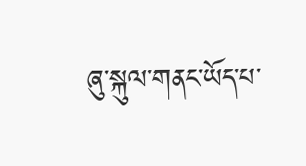ཞུ་སྐུལ་གནང་ཡོད་པ་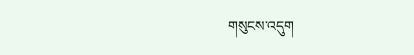གསུངས་འདུག